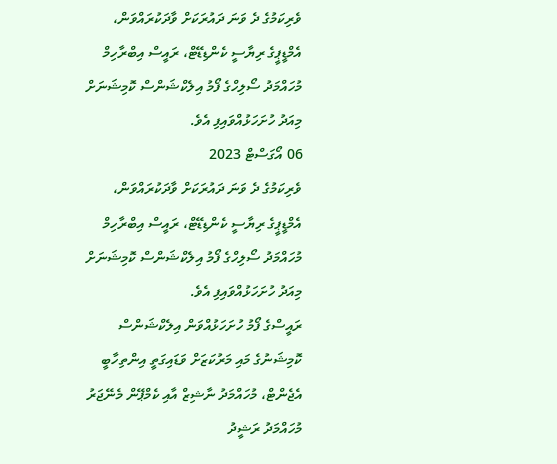ވެރިކަމުގެ ދެ ވަނަ ދައުރަކަށް ވާދަކުރައްވަން، އެމްޑީޕީގެ ރިޔާސީ ކެންޑިޑޭޓް، ރައީސް އިބްރާހިމް މުހައްމަދު ސޯލިހްގެ ފޯމު އިލެކްޝަންސް ކޮމިޝަނަށް މިއަދު ހުށަހަޅުއްވައިފި އެވެ.
06 އޯގަސްޓް 2023
ވެރިކަމުގެ ދެ ވަނަ ދައުރަކަށް ވާދަކުރައްވަން، އެމްޑީޕީގެ ރިޔާސީ ކެންޑިޑޭޓް، ރައީސް އިބްރާހިމް މުހައްމަދު ސޯލިހްގެ ފޯމު އިލެކްޝަންސް ކޮމިޝަނަށް މިއަދު ހުށަހަޅުއްވައިފި އެވެ.
ރައީސްގެ ފޯމު ހުށަހަޅުއްވަން އިލެކްޝަންސް ކޮމިޝަނުގެ މައި މަރުކަޒަށް ވަޑައިގަތީ އިންތިހާބީ އެޖެންޓް، މުހައްމަދު ނާޝިޒް އާއި ކެމްޕޭން މެނޭޖަރު މުހައްމަދު ރަޝީދު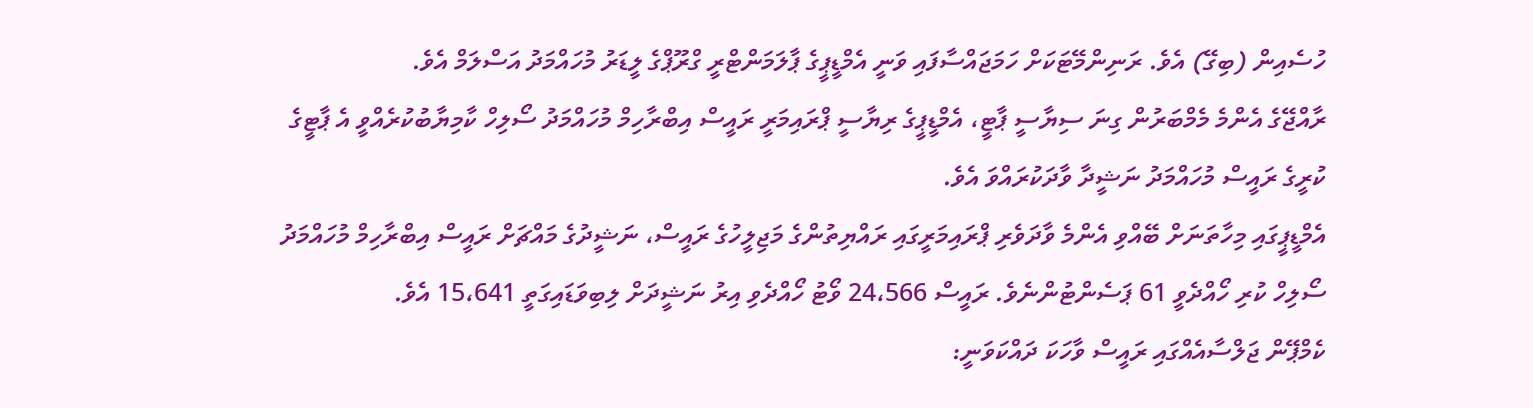ހުސެއިން (ބިގޭ) އެވެ. ރަނިންމޭޓަކަށް ހަމަޖައްސާފައި ވަނީ އެމްޑީޕީގެ ޕާލަމަންޓްރީ ގްރޫޕްގެ ލީޑަރު މުހައްމަދު އަސްލަމް އެވެ.
ރާއްޖޭގެ އެންމެ މެމްބަރުން ގިނަ ސިޔާސީ ޕާޓީ، އެމްޑީޕީގެ ރިޔާސީ ޕްރައިމަރީ ރައީސް އިބްރާހިމް މުހައްމަދު ސޯލިހް ކާމިޔާބުކުރެއްވީ އެ ޕާޓީގެ ކުރީގެ ރައީސް މުހައްމަދު ނަޝީދާ ވާދަކުރައްވަ އެވެ.
އެމްޑީޕީގައި މިހާތަނަށް ބޭއްވި އެންމެ ވާދަވެރި ޕްރައިމަރީގައި ރައްޔިތުންގެ މަޖިލީހުގެ ރައީސް، ނަޝީދުގެ މައްޗަށް ރައީސް އިބްރާހިމް މުހައްމަދު ސޯލިހް ކުރި ހޯއްދެވީ 61 ޕަސެންޓުންނެވެ. ރައީސް 24،566 ވޯޓު ހޯއްދެވި އިރު ނަޝީދަށް ލިބިވަޑައިގަތީ 15،641 އެވެ.
ކެމްޕޭން ޖަލްސާއެއްގައި ރައީސް ވާހަކަ ދައްކަވަނީ: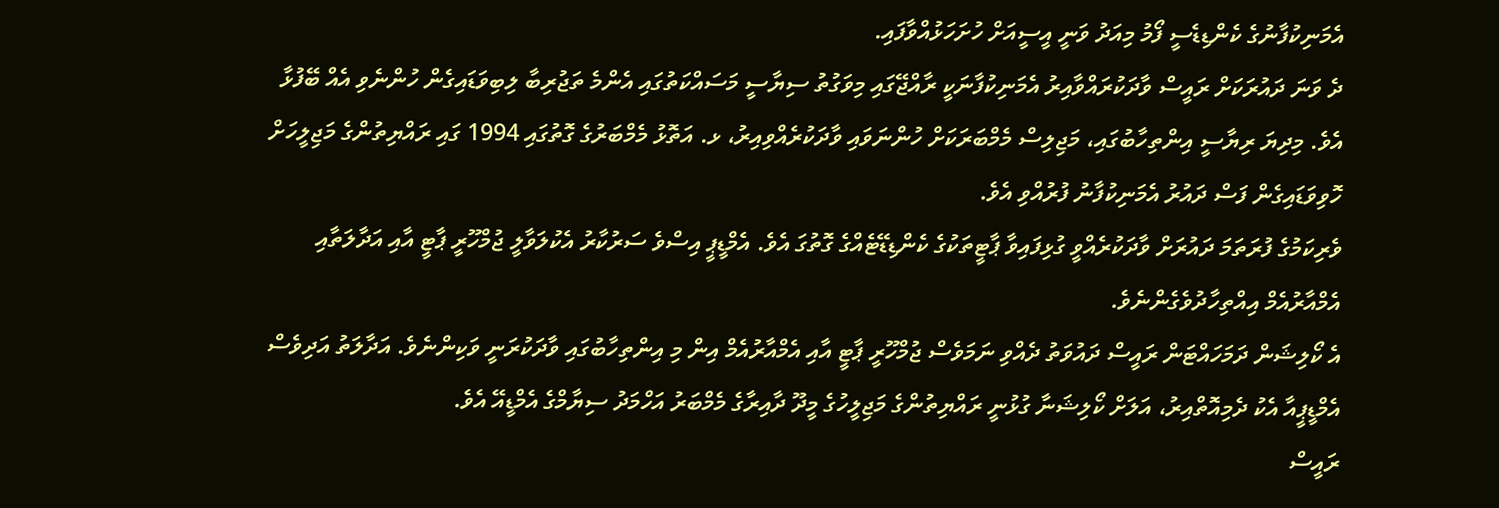އެމަނިކުފާނުގެ ކެންޑިޑެސީ ފޯމު މިއަދު ވަނީ އީސީއަށް ހުށަހަޅުއްވާފައި.
ދެ ވަނަ ދައުރަކަށް ރައީސް ވާދަކުރައްވާއިރު އެމަނިކުފާނަކީ ރާއްޖޭގައި މިވަގުތު ސިޔާސީ މަސައްކަތުގައި އެންމެ ތަޖުރިބާ ލިބިވަޑައިގެން ހުންނެވި އެއް ބޭފުޅާ އެވެ. މިދިޔަ ރިޔާސީ އިންތިހާބުގައި، މަޖިލިސް މެމްބަރަކަށް ހުންނަވައި ވާދަކުރެއްވިއިރު، ޅ. އަތޮޅު މެމްބަރުގެ ގޮތުގައި 1994 ގައި ރައްޔިތުންގެ މަޖިލީހަށް ހޮވިވަޑައިގެން ފަސް ދައުރު އެމަނިކުފާނު ފުރުއްވި އެވެ.
ވެރިކަމުގެ ފުރަތަމަ ދައުރަށް ވާދަކުރެއްވީ ގުޅިފައިވާ ޕާޓީތަކުގެ ކެންޑިޑޭޓެއްގެ ގޮތުގަ އެވެ. އެމްޑީޕީ އިސްވެ ސަރުކާރު އެކުލަވާލީ ޖުމްހޫރީ ޕާޓީ އާއި އަދާލަތާއި އެމްއާރުއެމް އިއްތިހާދުވެގެންނެވެ.
އެ ކޯލިޝަން ދަމަހައްޓަން ރައީސް ދައުވަތު ދެއްވި ނަމަވެސް ޖުމްހޫރީ ޕާޓީ އާއި އެމްއާރުއެމް އިން މި އިންތިހާބުގައި ވާދަކުރަނީ ވަކިންނެވެ. އަދާލަތު އަދިވެސް އެމްޑީޕީއާ އެކު ދެމިއޮތްއިރު، އަލަށް ކޯލިޝަނާ ގުޅުނީ ރައްޔިތުންގެ މަޖިލީހުގެ މީދޫ ދާއިރާގެ މެމްބަރު އަހްމަދު ސިޔާމްގެ އެމްޑީއޭ އެވެ.
ރައީސް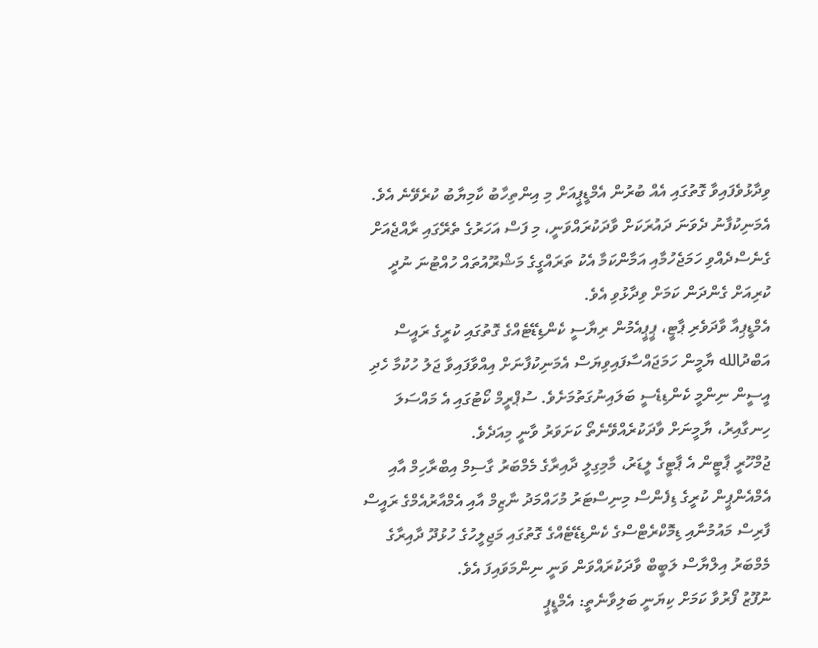ވިދާޅުވެފައިވާ ގޮތުގައި އެއް ބުރުން އެމްޑީޕީއަށް މި އިންތިހާބު ކާމިޔާބު ކުރެވޭނެ އެވެ. އެމަނިކުފާނު ދެވަނަ ދައުރަކަށް ވާދަކުރައްވަނީ، މި ފަސް އަހަރުގެ ތެރޭގައި ރާއްޖެއަށް ގެނެސްދެއްވި ހަމަޖެހުމާއި އަމާންކަމާ އެކު ތަރައްގީގެ މަޝްރޫއުތައް ހުއްޓުނަ ނުދީ ކުރިއަށް ގެންދަން ކަމަށް ވިދާޅުވި އެވެ.
އެމްޑީޕިއާ ވާދަވެރި ޕާޓީ، ޕީޕީއެމުން ރިޔާސީ ކެންޑިޑޭޓެއްގެ ގޮތުގައި ކުރީގެ ރައީސް އަބްދުالله ޔާމީން ހަމަޖައްސާފައިވިޔަސް އެމަނިކުފާނަށް އިއްވާފައިވާ ޖަލު ހުކުމާ ހެދި އީސީން ނިންމީ ކެންޑިޑެސީ ބަލައިނުގަތުމަށެވެ. ސުޕްރީމް ކޯޓުގައި އެ މައްސަލަ ހިނގާއިރު، ޔާމީނަށް ވާދަކުރެއްވޭނެތޯ ކަށަވަރު ވާނީ މިއަދެވެ.
ޖުމްހޫރީ ޕާޓީން އެ ޕާޓީގެ ލީޑަރު، މާމިގިލީ ދާއިރާގެ މެމްބަރު ގާސިމް އިބްރާހިމް އާއި އެމްއެންޕީން ކުރީގެ ޑިފެންސް މިނިސްޓަރު މުހައްމަދު ނާޒިމް އާއި އެމްއާރުއެމްގެ ރައީސް ފާރިސް މައުމުނާއި ޑިމޮކްރެޓްސްގެ ކެންޑިޑޭޓެއްގެ ގޮތުގައި މަޖިލީހުގެ ހުޅުދޫ ދާއިރާގެ މެމްބަރު އިލްޔާސް ލަބީބް ވާދަކުރައްވަން ވަނީ ނިންމަވައިފަ އެވެ.
ނުފޫޒު ފޯރުވާ ކަމަށް ކިޔަނީ ބަލިވާނެތީ: އެމްޑީޕީ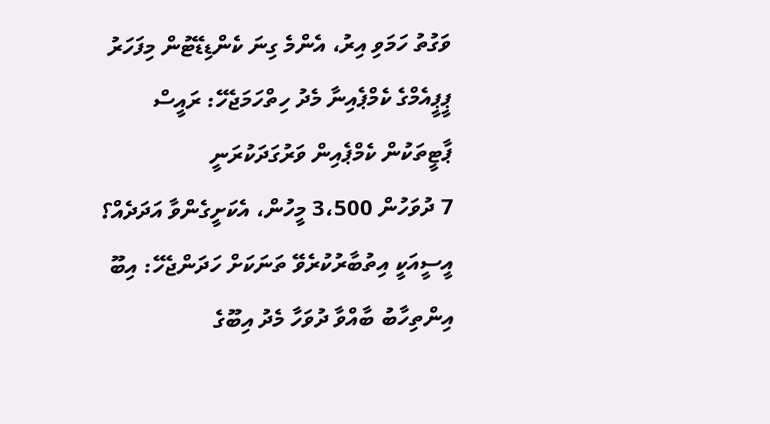ވަގުތު ހަމަވި އިރު، އެންމެ ގިނަ ކެންޑިޑޭޓުން މިފަހަރު
ޕީޕީއެމްގެ ކެމްޕެއިނާ މެދު ހިތްހަމަޖެހޭ: ރައީސް
ޕާޓީތަކުން ކެމްޕެއިން ވަރުގަދަކުރަނީ
7 ދުވަހުން 3،500 މީހުން، އެކަށީގެންވާ އަދަދެއް؟
އީސީއަކީ އިތުބާރުކުރެވޭ ތަނަކަށް ހަދަންޖެހޭ: އިބޫ
އިންތިހާބު ބާއްވާ ދުވަހާ މެދު އިބޫގެ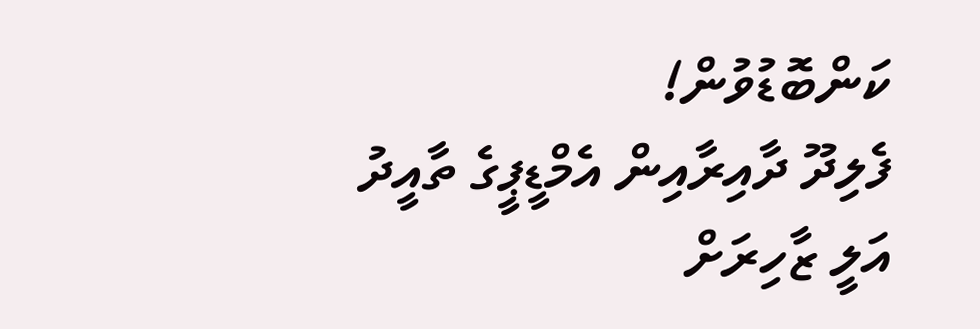ކަންބޮޑުވުން!
ފެލިދޫ ދާއިރާއިން އެމްޑީޕީގެ ތާއީދު އަލީ ޒާހިރަށް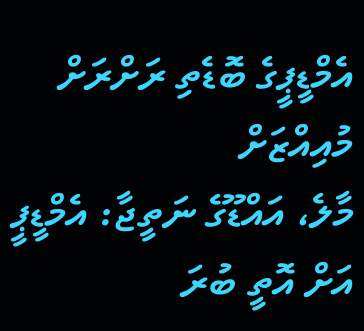އެމްޑީޕީގެ ބޮޑެތި ރަށްރަށް މުއިއްޒަށް
މާލެ، އައްޑޫގެ ނަތީޖާ: އެމްޑީޕީ އަށް އޮތީ ބުރަ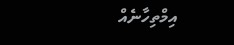އިމްތިހާނެއް